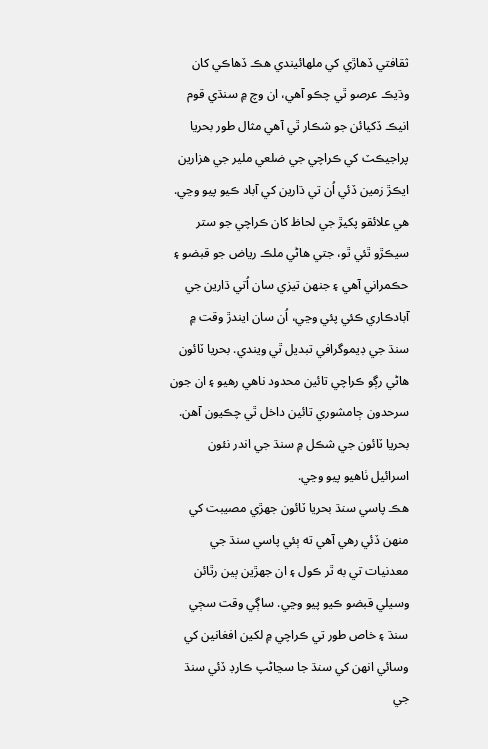ثقافتي ڏهاڙي کي ملهائيندي هڪ ڏهاڪي کان وڌيڪ عرصو ٿي چڪو آهي، ان وچ ۾ سنڌي قوم انيڪ ڏکيائن جو شڪار ٿي آهي مثال طور بحريا پراجيڪٽ کي ڪراچي جي ضلعي ملير جي هزارين ايڪڙ زمين ڏئي اُن تي ڌارين کي آباد ڪيو پيو وڃي. هي علائقو پکيڙ جي لحاظ کان ڪراچي جو ستر سيڪڙو ٿئي ٿو، جتي هاڻي ملڪ رياض جو قبضو ۽ حڪمراني آهي ۽ جنهن تيزي سان اُتي ڌارين جي آبادڪاري ڪئي پئي وڃي، اُن سان ايندڙ وقت ۾ سنڌ جي ڊيموگرافي تبديل ٿي ويندي. بحريا ٽائون هاڻي رڳو ڪراچي تائين محدود ناهي رهيو ۽ ان جون سرحدون ڄامشوري تائين داخل ٿي چڪيون آهن. بحريا ٽائون جي شڪل ۾ سنڌ جي اندر نئون اسرائيل ٺاهيو پيو وڃي.
هڪ پاسي سنڌ بحريا ٽائون جهڙي مصيبت کي منهن ڏئي رهي آهي ته ٻئي پاسي سنڌ جي معدنيات تي به ٿر ڪول ۽ ان جهڙين ٻين رٿائن وسيلي قبضو ڪيو پيو وڃي. ساڳي وقت سڄي سنڌ ۽ خاص طور تي ڪراچي ۾ لکين افغانين کي وسائي انهن کي سنڌ جا سڃاڻپ ڪارڊ ڏئي سنڌ جي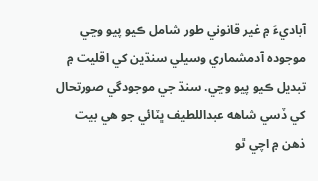آباديءَ ۾ غير قانوني طور شامل ڪيو پيو وڃي موجوده آدمشماري وسيلي سنڌين کي اقليت ۾ تبديل ڪيو پيو وڃي. سنڌ جي موجودگي صورتحال کي ڏسي شاهه عبداللطيف ڀٽائي جو هي بيت ذهن ۾ اچي ٿو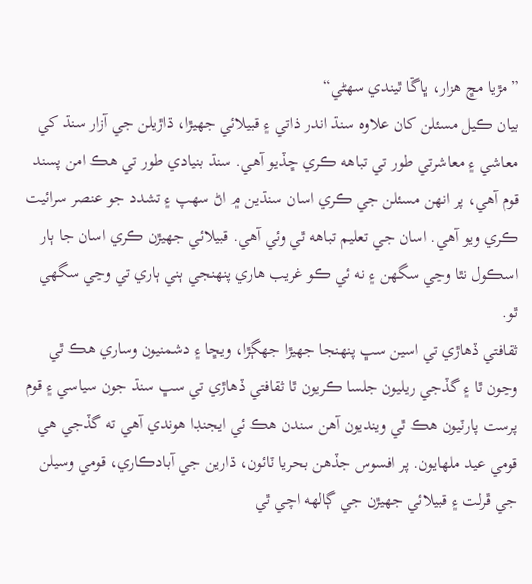”مڙيا مڇ هزار، ڀاڱا ٿيندي سهڻي“
بيان ڪيل مسئلن کان علاوه سنڌ اندر ذاتي ۽ قبيلائي جهيڙا، ڌاڙيلن جي آزار سنڌ کي معاشي ۽ معاشرتي طور تي تباهه ڪري ڇڏيو آهي. سنڌ بنيادي طور تي هڪ امن پسند قوم آهي، پر انهن مسئلن جي ڪري اسان سنڌين ۾ اڻ سهپ ۽ تشدد جو عنصر سرائيت ڪري ويو آهي. اسان جي تعليم تباهه ٿي وئي آهي. قبيلائي جهيڙن ڪري اسان جا ٻار اسڪول نٿا وڃي سگهن ۽ نه ئي ڪو غريب هاري پنهنجي ٻني ٻاري تي وڃي سگهي ٿو.
ثقافتي ڏهاڙي تي اسين سڀ پنهنجا جهيڙا جهڳڙا، ويڇا ۽ دشمنيون وساري هڪ ٿي وڃون ٿا ۽ گڏجي ريليون جلسا ڪريون ٿا ثقافتي ڏهاڙي تي سڀ سنڌ جون سياسي ۽ قوم پرست پارٽيون هڪ ٿي وينديون آهن سندن هڪ ئي ايجنڊا هوندي آهي ته گڏجي هي قومي عيد ملهايون. پر افسوس جڏهن بحريا ٽائون، ڌارين جي آبادڪاري، قومي وسيلن جي ڦرلت ۽ قبيلائي جهيڙن جي ڳالهه اچي ٿي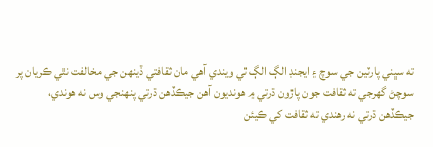ته سڀني پارٽين جي سوچ ۽ ايجنڊ الڳ الڳ ٿي ويندي آهي مان ثقافتي ڏينهن جي مخالفت نٿي ڪريان پر سوچڻ گهرجي ته ثقافت جون پاڙون ڌرتي ۾ هونديون آهن جيڪڏهن ڌرتي پنهنجي وس نه هوندي، جيڪڏهن ڌرتي نه رهندي ته ثقافت کي ڪيئن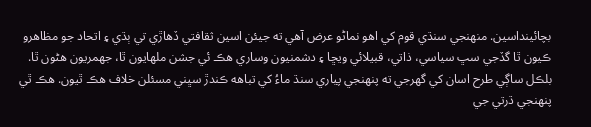بچائينداسين. منهنجي سنڌي قوم کي اهو نماڻو عرض آهي ته جيئن اسين ثقافتي ڏهاڙي تي ٻڌي ۽ اتحاد جو مظاهرو ڪيون ٿا گڏجي سڀ سياسي، ذاتي، قبيلائي ويڇا ۽ دشمنيون وساري هڪ ئي جشن ملهايون ٿا، جهمريون هڻون ٿا. بلڪل ساڳي طرح اسان کي گهرجي ته پنهنجي پياري سنڌ ماءُ کي تباهه ڪندڙ سڀني مسئلن خلاف هڪ ٿيون. هڪ ٿي پنهنجي ڌرتي جي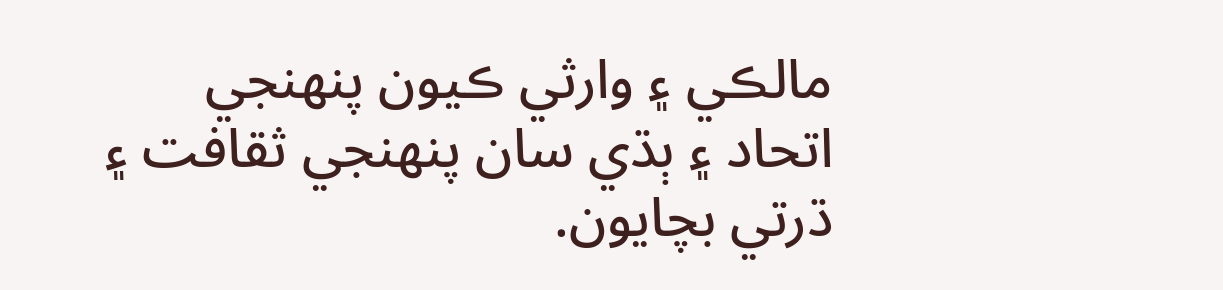مالڪي ۽ وارثي ڪيون پنهنجي اتحاد ۽ ٻڌي سان پنهنجي ثقافت ۽ ڌرتي بچايون.